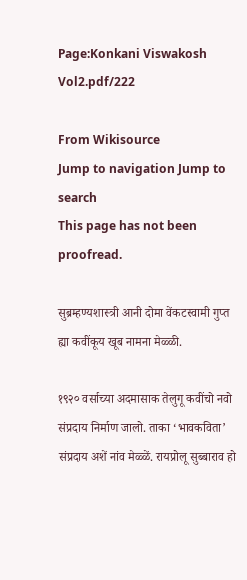Page:Konkani Viswakosh Vol2.pdf/222

From Wikisource
Jump to navigation Jump to search
This page has not been proofread.

सुब्रम्हण्यशास्त्री आनी दोमा वेंकटस्वामी गुप्त ह्या कवींकूय खूब नामना मेळ्ळी.

१९२० वर्साच्या अदमासाक तेलुगू कवींचो नवो संप्रदाय निर्माण जालो. ताका ‘भावकविता’ संप्रदाय अशें नांव मेळ्ळें. रायप्रोलू सुब्बाराव हो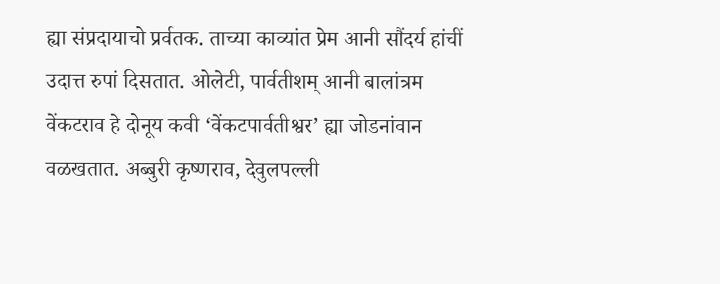ह्या संप्रदायाचो प्रर्वतक. ताच्या काव्यांत प्रेम आनी सौंदर्य हांचीं उदात्त रुपां दिसतात. ओलेटी, पार्वतीशम्‌ आनी बालांत्रम वेंकटराव हे दोनूय कवी ‘वेंकटपार्वतीश्वर’ ह्या जोडनांवान वळखतात. अब्बुरी कृष्णराव, देवुलपल्ली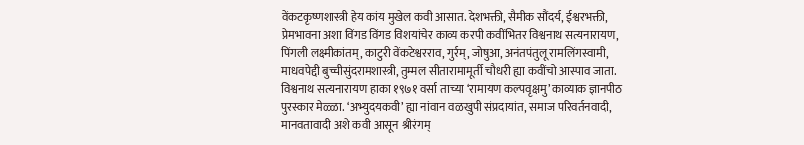वेंकटकृष्णशास्त्री हेय कांय मुखेल कवी आसात. देशभक्ती, सैमीक सौंदर्य, ईश्वरभक्ती, प्रेमभावना अशा विंगड विंगड विशयांचेर काव्य करपी कवींभितर विश्वनाथ सत्यनारायण, पिंगली लक्ष्मीकांतम्‌, काटुरी वेंकटेश्वरराव, गुर्रम्‌, जोषुआ, अनंतपंतुलू रामलिंगस्वामी, माधवपेद्दी बुच्चीसुंदरामशास्त्री, तुम्मल सीतारामामूर्ती चौधरी ह्या कवींचो आस्पाव जाता. विश्वनाथ सत्यनारायण हाका १९७१ वर्सा ताच्या ‘रामायण कल्पवृक्षमु’ काव्याक ज्ञानपीठ पुरस्कार मेळ्ळा. ‘अभ्युदयकवी’ ह्या नांवान वळखुपी संप्रदायांत, समाज परिवर्तनवादी, मानवतावादी अशे कवी आसून श्रीरंगम्‌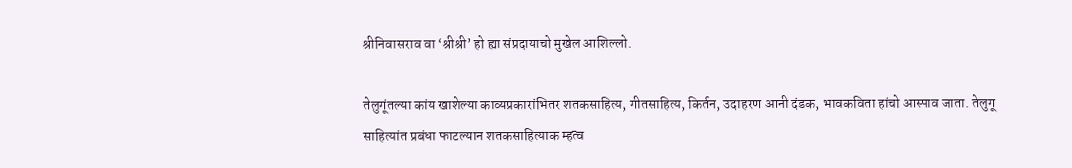श्रीनिवासराव वा ‘श्रीश्री’ हो ह्या संप्रदायाचो मुखेल आशिल्लो.

तेलुगूंतल्या कांय खाशेल्या काव्यप्रकारांभितर शतकसाहित्य, गीतसाहित्य, किर्तन, उदाहरण आनी दंडक, भावकविता हांचो आस्पाव जाता. तेलुगू साहित्यांत प्रबंधा फाटल्यान शतकसाहित्याक म्हत्व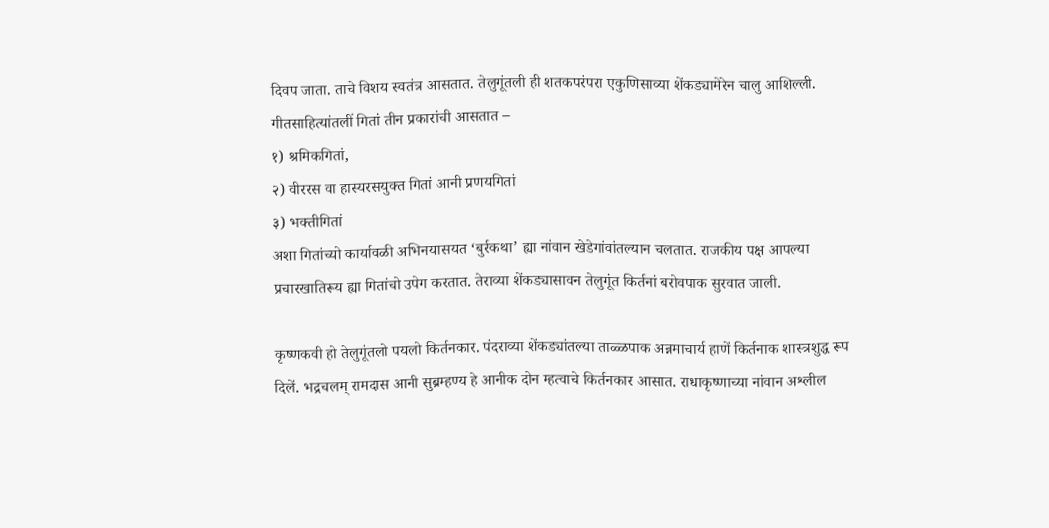दिवप जाता. ताचे विशय स्वतंत्र आसतात. तेलुगूंतली ही शतकपरंपरा एकुणिसाव्या शेंकड्यामेरेन चालु आशिल्ली. गीतसाहित्यांतलीं गितां तीन प्रकारांची आसतात –
१) श्रमिकगितां,
२) वीररस वा हास्यरसयुक्त गितां आनी प्रणयगितां
३) भक्तीगितां
अशा गितांच्यो कार्यावळी अभिनयासयत ‘बुर्रकथा’ ह्या नांवान खेडेगांवांतल्यान चलतात. राजकीय पक्ष आपल्या प्रचारखातिरूय ह्या गितांचो उपेग करतात. तेराव्या शेंकड्यासावन तेलुगूंत किर्तनां बरोवपाक सुरवात जाली.

कृष्णकवी हो तेलुगूंतलो पयलो किर्तनकार. पंदराव्या शेंकड्यांतल्या ताळ्ळपाक अन्नमाचार्य हाणें किर्तनाक शास्त्रशुद्ध रूप दिलें. भद्रचलम्‌ रामदास आनी सुब्रम्हण्य हे आनीक दोन म्हत्वाचे किर्तनकार आसात. राधाकृष्णाच्या नांवान अश्लील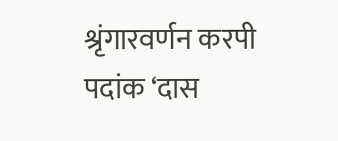श्रृंगारवर्णन करपी पदांक ‘दास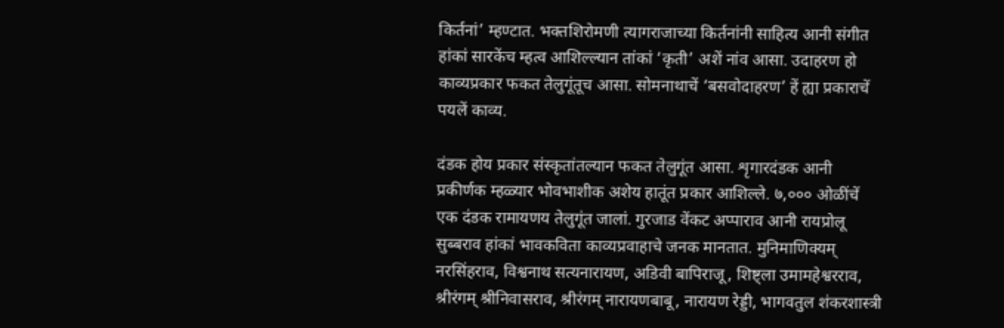किर्तनां’ म्हण्टात. भक्तशिरोमणी त्यागराजाच्या किर्तनांनी साहित्य आनी संगीत हांकां सारकेंच म्हत्व आशिल्ल्यान तांकां ‘कृती’ अशें नांव आसा. उदाहरण हो काव्यप्रकार फकत तेलुगूंतूच आसा. सोमनाथाचें ‘बसवोदाहरण’ हें ह्या प्रकाराचें पयलें काव्य.

दंडक होय प्रकार संस्कृतांतल्यान फकत तेलुगूंत आसा. शृगारदंडक आनी प्रकीर्णक म्हळ्यार भोवभाशीक अशेय हातूंत प्रकार आशिल्ले. ७,००० ओळींचें एक दंडक रामायणय तेलुगूंत जालां. गुरजाड वेंकट अप्पाराव आनी रायप्रोलू सुब्बराव हांकां भावकविता काव्यप्रवाहाचे जनक मानतात. मुनिमाणिक्यम्‌ नरसिंहराव, विश्वनाथ सत्यनारायण, अडिवी बापिराजू, शिष्ट्‌ला उमामहेश्वरराव, श्रीरंगम्‌ श्रीनिवासराव, श्रीरंगम्‌ नारायणबाबू, नारायण रेड्डी, भागवतुल शंकरशास्त्री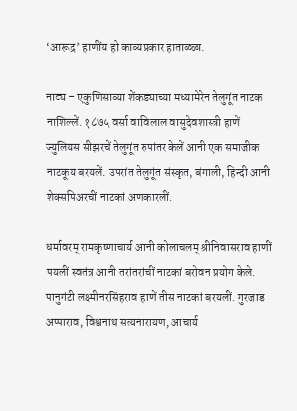‘आरूद्र’ हाणींय हो काव्यप्रकार हाताळ्ळा.

नाट्य – एकुणिसाव्या शेंकड्याच्या मध्यामेरेन तेलुगूंत नाटक नाशिल्लें. १८७५ वर्सा वाविलाल वासुदेवशास्त्री हाणें ज्युलियस सीझरचें तेलुगूंत रुपांतर केलें आनी एक समाजीक नाटकूय बरयलें. उपरांत तेलुगूंत संस्कृत, बंगाली, हिन्दी आनी शेक्सपिअरचीं नाटकां अणकारलीं.

धर्मावरम्‌ रामकृष्णाचार्य आनी कोलाचलम्‌ श्रीनिवासराव हाणीं पयलीं स्वतंत्र आनी तरांतरांचीं नाटकां बरोवन प्रयोग केले. पानुगंटी लक्ष्मीनरसिंहराव हाणें तीस नाटकां बरयलीं. गुरजाड अप्पाराव, विश्वनाथ सत्यनारायण, आचार्य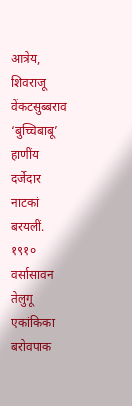आत्रेय, शिवराजू वेंकटसुब्बराव ‘बुच्चिबाबू’ हाणींय दर्जेदार नाटकां बरयलीं. १९१० वर्सासावन तेलुगू एकांकिका बरोवपाक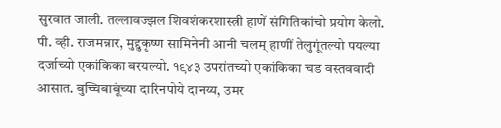सुरवात जाली. तल्लावज्झल शिवशंकरशास्त्री हाणें संगितिकांचो प्रयोग केलो. पी. व्ही. राजमन्नार, मुद्दुकृष्ण सामिनेनी आनी चलम्‌ हाणीं तेलुगूंतल्यो पयल्या दर्जाच्यो एकांकिका बरयल्यो. १९४३ उपरांतच्यो एकांकिका चड वस्तववादी आसात. बुच्चिबाबूंच्या दारिनपोये दानय्य, उमर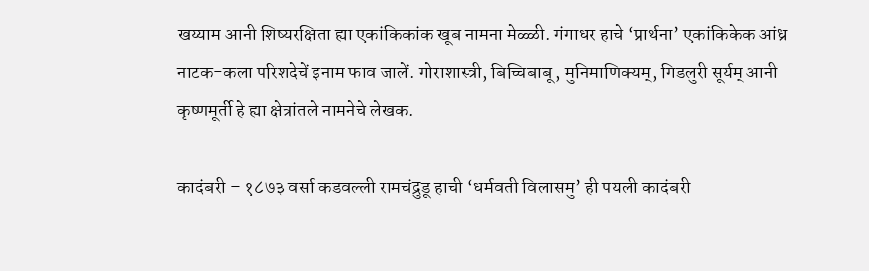खय्याम आनी शिष्यरक्षिता ह्या एकांकिकांक खूब नामना मेळ्ळी. गंगाधर हाचे ‘प्रार्थना’ एकांकिकेक आंध्र नाटक-कला परिशदेचें इनाम फाव जालें. गोराशास्त्री, बिच्चिबाबू, मुनिमाणिक्यम्‌, गिडलुरी सूर्यम्‌ आनी कृष्णमूर्ती हे ह्या क्षेत्रांतले नामनेचे लेखक.

कादंबरी – १८७३ वर्सा कडवल्ली रामचंद्रुडू हाची ‘धर्मवती विलासमु’ ही पयली कादंबरी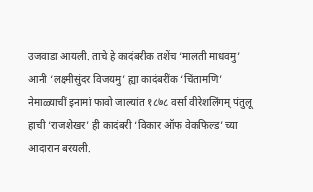उजवाडा आयली. ताचे हे कादंबरीक तशेंच ‘मालती माधवमु’ आनी ‘लक्ष्मीसुंदर विजयमु’ ह्या कादंबरींक ‘चिंतामणि’ नेमाळ्याचीं इनामां फावो जाल्यांत १८७८ वर्सा वीरेशलिंगम्‌ पंतुलू हाची ‘राजशेखर’ ही कादंबरी ‘विकार ऑफ वेकफिल्ड’ च्या आदारान बरयली.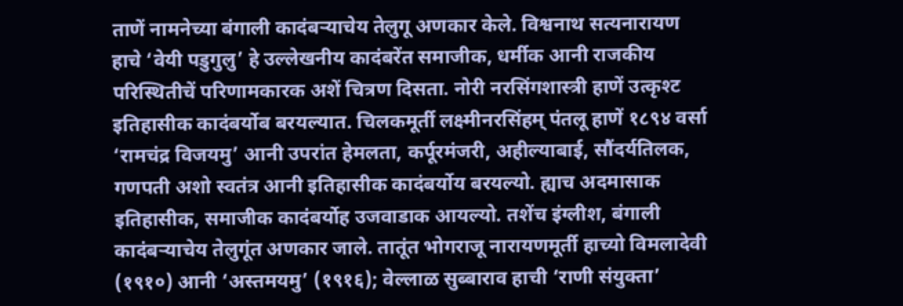ताणें नामनेच्या बंगाली कादंबर्‍याचेय तेलुगू अणकार केले. विश्वनाथ सत्यनारायण हाचे ‘वेयी पडुगुलु’ हे उल्लेखनीय कादंबरेंत समाजीक, धर्मीक आनी राजकीय परिस्थितीचें परिणामकारक अशें चित्रण दिसता. नोरी नरसिंगशास्त्री हाणें उत्कृश्ट इतिहासीक कादंबर्योब बरयल्यात. चिलकमूर्ती लक्ष्मीनरसिंहम्‌ पंतलू हाणें १८९४ वर्सा ‘रामचंद्र विजयमु’ आनी उपरांत हेमलता, कर्पूरमंजरी, अहील्याबाई, सौंदर्यतिलक, गणपती अशो स्वतंत्र आनी इतिहासीक कादंबर्योय बरयल्यो. ह्याच अदमासाक इतिहासीक, समाजीक कादंबर्योह उजवाडाक आयल्यो. तशेंच इंग्लीश, बंगाली कादंबर्‍याचेय तेलुगूंत अणकार जाले. तातूंत भोगराजू नारायणमूर्ती हाच्यो विमलादेवी (१९१०) आनी ‘अस्तमयमु’ (१९१६); वेल्लाळ सुब्बाराव हाची ‘राणी संयुक्ता’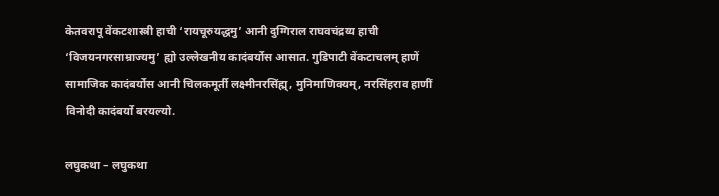केतवरापू वेंकटशास्त्री हाची ‘रायचूरुयद्धमु’ आनी दुग्गिराल राघवचंद्रय्य हाची ‘विजयनगरसाम्राज्यमु’ ह्यो उल्लेखनीय कादंबर्योस आसात. गुडिपाटी वेंकटाचलम्‌ हाणें सामाजिक कादंबर्योस आनी चिलकमूर्ती लक्ष्मीनरसिंह्म्‌, मुनिमाणिक्यम्‌, नरसिंहराव हाणीं विनोदी कादंबर्यो बरयल्यो.

लघुकथा – लघुकथा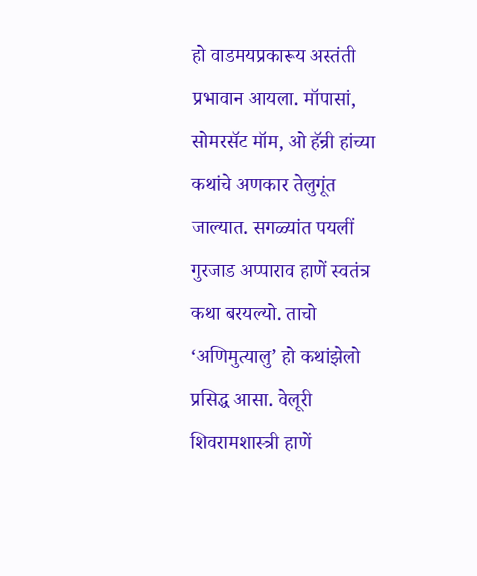हो वाडमयप्रकारूय अस्तंती प्रभावान आयला. मॉपासां, सोमरसॅट मॉम, ओ हॅन्री हांच्या कथांचे अणकार तेलुगूंत जाल्यात. सगळ्यांत पयलीं गुरजाड अप्पाराव हाणें स्वतंत्र कथा बरयल्यो. ताचो ‘अणिमुत्यालु’ हो कथांझेलो प्रसिद्ध आसा. वेलूरी शिवरामशास्त्री हाणें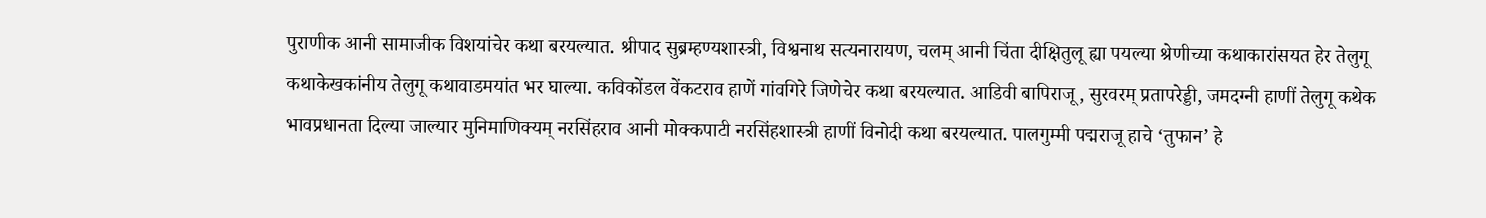पुराणीक आनी सामाजीक विशयांचेर कथा बरयल्यात. श्रीपाद सुब्रम्हण्यशास्त्री, विश्वनाथ सत्यनारायण, चलम्‌ आनी चिंता दीक्षितुलू ह्या पयल्या श्रेणीच्या कथाकारांसयत हेर तेलुगू कथाकेखकांनीय तेलुगू कथावाडमयांत भर घाल्या. कविकोंडल वेंकटराव हाणें गांवगिरे जिणेचेर कथा बरयल्यात. आडिवी बापिराजू, सुरवरम्‌ प्रतापरेड्डी, जमदग्नी हाणीं तेलुगू कथेक भावप्रधानता दिल्या जाल्यार मुनिमाणिक्यम्‌ नरसिंहराव आनी मोक्कपाटी नरसिंहशास्त्री हाणीं विनोदी कथा बरयल्यात. पालगुम्मी पद्मराजू हाचे ‘तुफान’ हे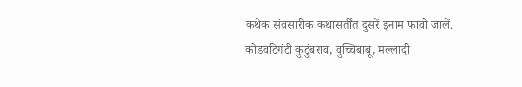कथेक संवसारीक कथासर्तींत दुसरें इनाम फावो जालें. कोडवटिगंटी कुटुंबराव, वुच्चिबाबू, मल्लादी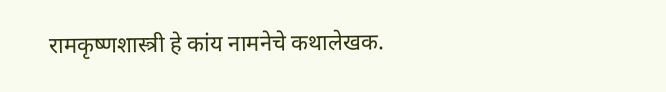रामकृष्णशास्त्री हे कांय नामनेचे कथालेखक.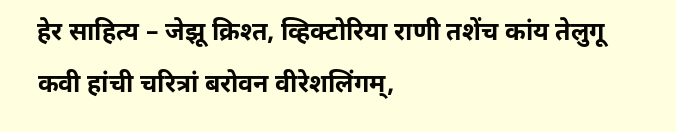हेर साहित्य – जेझू क्रिश्त, व्हिक्टोरिया राणी तशेंच कांय तेलुगू कवी हांची चरित्रां बरोवन वीरेशलिंगम्‌,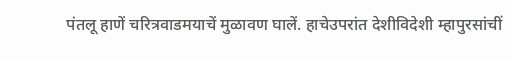पंतलू हाणें चरित्रवाडमयाचें मुळावण घालें. हाचेउपरांत देशीविदेशी म्हापुरसांचीं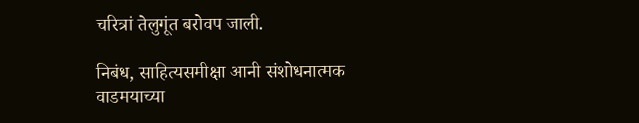चरित्रां तेलुगूंत बरोवप जाली.

निबंध, साहित्यसमीक्षा आनी संशोधनात्मक वाडमयाच्या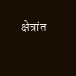क्षेत्रांत